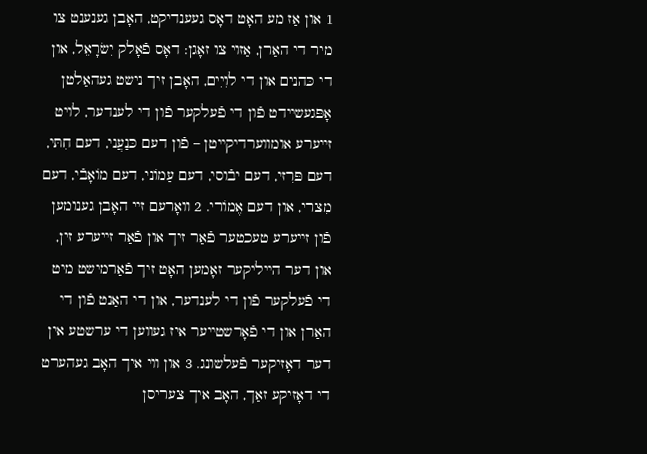1 און אַז מע האָט דאָס געענדיקט, האָבן גענענט צו מיר די האַרן, אַזױ צו זאָגן: דאָס פֿאָלק יִשׂרָאֵל, און די כּהנים און די לוִיִים, האָבן זיך נישט געהאַלטן אָפּגעשײדט פֿון די פֿעלקער פֿון די לענדער, לױט זײערע אומװערדיקײטן – פֿון דעם כּנַעֲני, דעם חִתּי, דעם פּרִזי, דעם יבֿוסי, דעם עַמוֹני, דעם מוֹאָבֿי, דעם מִצרי, און דעם אֶמוֹרי. 2 װאָרעם זײ האָבן גענומען פֿון זײערע טעכטער פֿאַר זיך און פֿאַר זײערע זין, און דער הײליקער זאָמען האָט זיך פֿאַרמישט מיט די פֿעלקער פֿון די לענדער, און די האַנט פֿון די האַרן און די פֿאָרשטײער איז געװען די ערשטע אין דער דאָזיקער פֿעלשונג. 3 און װי איך האָב געהערט די דאָזיקע זאַך, האָב איך צעריסן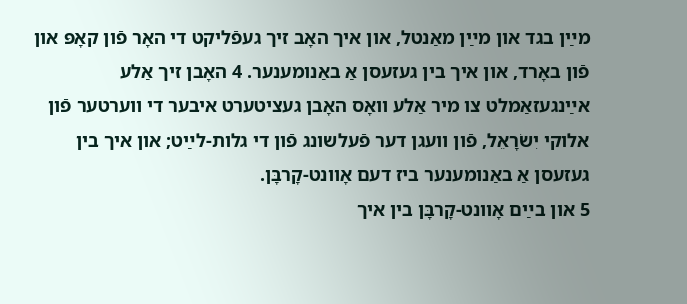מײַן בגד און מײַן מאַנטל, און איך האָב זיך געפֿליקט די האָר פֿון קאָפּ און פֿון באָרד, און איך בין געזעסן אַ באַנומענער. 4 האָבן זיך אַלע אײַנגעזאַמלט צו מיר אַלע װאָס האָבן געציטערט איבער די װערטער פֿון אלוקי יִשׂרָאֵל, פֿון װעגן דער פֿעלשונג פֿון די גלות-לײַט; און איך בין געזעסן אַ באַנומענער ביז דעם אָװנט-קָרבָּן.
5 און בײַם אָװנט-קָרבָּן בין איך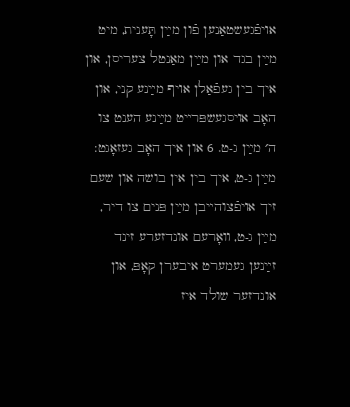אױפֿגעשטאַנען פֿון מײַן תָּענית, מיט מײַן בגד און מײַן מאַנטל צעריסן, און איך בין געפֿאַלן אױף מײַנע קני, און האָב אױסגעשפּרײט מײַנע הענט צו ה׳ מײַן ג-ט. 6 און איך האָב געזאָגט: מײַן ג-ט, איך בין אין בושה און שעם זיך אױפֿצוהײבן מײַן פּנים צו דיר, מײַן ג-ט, װאָרעם אונדזערע זינד זײַנען געמערט איבערן קאָפּ, און אונדזער שולד איז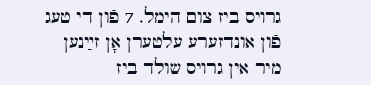גרױס ביז צום הימל. 7 פֿון די טעג פֿון אונדזערע עלטערן אָן זײַנען מיר אין גרױס שולד ביז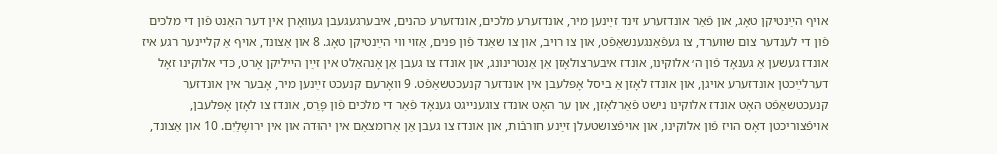אױף הײַנטיקן טאָג, און פֿאַר אונדזערע זינד זײַנען מיר, אונדזערע מלכים, אונדזערע כּהנים, איבערגעגעבן געװאָרן אין דער האַנט פֿון די מלכים פֿון די לענדער צום שװערד, צו געפֿאַנגענשאַפֿט, און צו רױב, און צו שאַנד פֿון פּנים, אַזױ װי הײַנטיקן טאָג. 8 און אַצונד, אױף אַ קלײנער רגע איז אונדז געשען אַ גענאָד פֿון ה׳ אלוקינו, אונדז איבערצולאָזן אַן אַנטרינונג, און אונדז צו געבן אַן אָנהאַלט אין זײַן הײליקן אָרט, כּדי אלוקינו זאָל דערלײַכטן אונדזערע אױגן, און אונדז לאָזן אַ ביסל אָפּלעבן אין אונדזער קנעכטשאַפֿט. 9 װאָרעם קנעכט זײַנען מיר, אָבער אין אונדזער קנעכטשאַפֿט האָט אונדז אלוקינו נישט פֿאַרלאָזן, און ער האָט אונדז צוגענײגט גענאָד פֿאַר די מלכים פֿון פָּרַס, אונדז צו לאָזן אָפּלעבן, אױפֿצוריכטן דאָס הױז פֿון אלוקינו, און אױפֿצושטעלן זײַנע חורבֿות, און אונדז צו געבן אַן אַרומצאַם אין יהוּדה און אין ירושָלַיִם. 10 און אַצונד,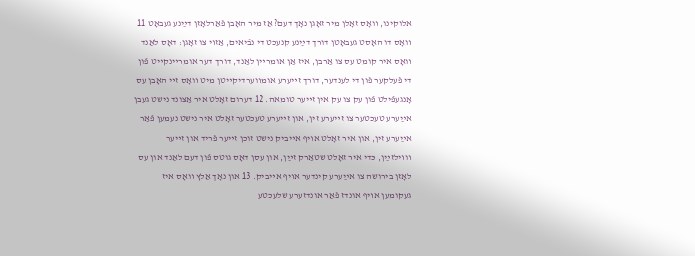אלוקינו, װאָס זאָלן מיר זאָגן נאָך דעם? אַז מיר האָבן פֿאַרלאָזן דײַנע געבאָט 11 װאָס דו האָסט געבאָטן דורך דײַנע קנעכט די נבֿיאים, אַזױ צו זאָגן: דאָס לאַנד װאָס איר קומט עס צו אַרבן, איז אַן אומרײן לאַנד, דורך דער אומרײנקײט פֿון די פֿעלקער פֿון די לענדער, דורך זײערע אומװערדיקײטן מיט װאָס זײ האָבן עס אָנגעפֿילט פֿון עק צו עק אין זײער טומאה. 12 דערום זאָלט איר אַצונד נישט געבן אײַערע טעכטער צו זײערע זין, און זײערע טעכטער זאָלט איר נישט נעמען פֿאַר אײַערע זין, און איר זאָלט אױף אײביק נישט זוכן זײער פֿריד און זײער װױלזײַן, כּדי איר זאָלט שטאַרק זײַן, און עסן דאָס גוטס פֿון דעם לאַנד און עס לאָזן בירושה צו אײַערע קינדער אױף אײביק. 13 און נאָך אַלץ װאָס איז געקומען אױף אונדז פֿאַר אונדזערע שלעכטע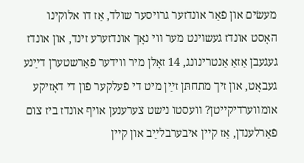מעשׂים און פֿאַר אונדזער גרױסער שולד, אַז דו אלוקינו האָסט אונדז געשױנט מער װי נאָך אונדזערע זינד, און אונדז געגעבן אַזאַ אַנטרינונג, 14 זאָלן מיר װידער פֿאַרשטערן דײַנע געבאָט, און זיך מתחתּן זײַן מיט די פֿעלקער פֿון די דאָזיקע אומװערדיקײטן? װעסטו נישט צערענען אױף אונדז ביז צום פֿאַרלענדן, אַז קײן איבערבלײַב און קײן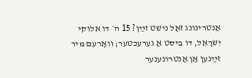אַנטרינונג זאָל נישט זײַן? 15 ה׳ דו אלוקי יִשׂרָאֵל, דו ביסט אַ גערעכטער; װאָרעם מיר זײַנען אַן אַנטרונענער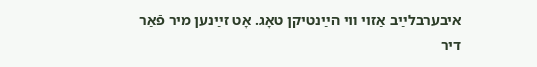איבערבלײַב אַזױ װי הײַנטיקן טאָג. אָט זײַנען מיר פֿאַר דיר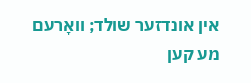אין אונדזער שולד; װאָרעם מע קען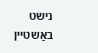נישט באַשטײן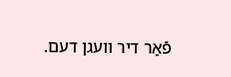פֿאַר דיר װעגן דעם.